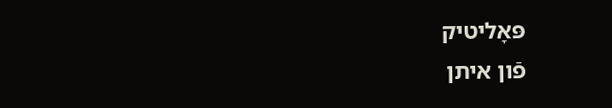פּאָליטיק
פֿון איתן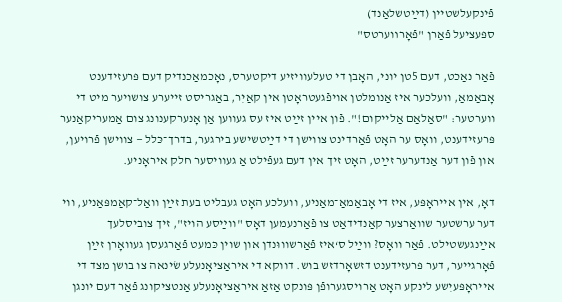פֿינקעלשטיין (דײַטשלאַנד)
ספּעציעל פֿאַרן "פֿאָרװערטס"

פֿאַר נאַכט, דעם 5טן יוני, האָבן די טעלעוויזיע דיקטערס, נאָכמאַכנדיק דעם פּרעזידענט אָבאַמאַ, וועלכער איז אַנומלטן אויפֿגעטראָטן אין קאַיִר, באַגריסט זייערע צושויער מיט די ווערטער: "סאַלאַם אַלייקום!". פֿון איין זײַט איז עס געווען אַן אָנערקענונג צום אַמעריקאַנער פּרעזידענט, וואָס ער האָט פֿאַרדינט צווישן די דײַטשישע בירגער, בדרך־כּלל — צווישן פֿרויען, און פֿון דער אַנדערער זײַט, האָט זיך אין דעם געפֿילט אַ געוויסער חלק איראָניע.

דאָ, אין אייראָפּע, איז די אָבאַמאַ־מאַניע, וועלכע האָט געבליט בעת זײַן וואַל־קאַמפּאַניע, ווי דער ערשטער שוואַרצער קאַנדידאַט צו פֿאַרנעמען דאָס "ווײַסע הויז", זיך צוביסלעך אײַנגעשטילט. פֿאַר וואָס? ווײַל ס‘איז פֿאַרשוווּנדן און שוין כּמעט פֿאַרגעסן געוואָרן זײַן פֿאָרגייער, דער פּרעזידענט דזשאָרדזש בוש. דווקא די איראַציאָנעלע שׂינאה צו בושן מצד די אייראָפּעיִשע לינקע האָט אַרויסגערופֿן פּונקט אַזאַ איראַציאָנעלע אַנטציקונג פֿאַר דעם יונגן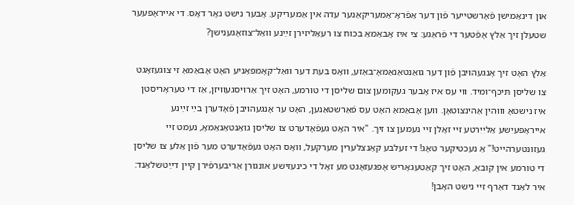און דינאַמישן פֿאָרשטייער פֿון דער אַפֿראָ־אַמעריקאַנער עדה אין אַמעריקע. אָבער נישט נאָר דאָס. די אייראָפּעער שטעלן זיך אַלץ אָפֿטער די פֿראַגע: צי איז אָבאַמאַ בכּוח צו רעאַליזירן זײַנע וואַל־צוזאָגענישן?

אַלץ האָט זיך אָנגעהויבן פֿון דער גואַנטאַנאַמאָ־באַזע, וואָס בעת דער וואַל־קאָמפּאַניע האָט אָבאַמאַ זי צוגעזאָגט צו שליסן תּיכּף־ומיד. ווי עס איז אָבער געקומען צום שליסן די טורמע, האָט זיך אַרויסגעוויזן, אַז די טעראָריסטן איז נישטאָ וווּהין אַהינצוטאָן. ווען אָבאַמאַ האָט עס פֿאַרשטאַנען, האָט ער אָנגעהויבן פֿאָדערן בײַ זײַנע אייראָפּעיִשע אַליִיִרטע זיי זאָלן זיי נעמען צו זיך. "איר האָט געפֿאָדערט צו שליסן גואַנטאַנאַמאָ, נעמט זיי געזונטערהייט!" אַ נעכטיקער טאָג! די זעלבע קאַנצלערין מערקעל, וואָס האָט געפֿאָדערט מער פֿון אַלע צו שליסן די טורמע אין קובאַ, האָט זיך קאַטעגאָריש אָפּגעזאָגט מע זאָל די כינעזישע אונגורן אַריבערפֿירן קיין דײַטשלאַנד: איר לאַנד דאַרף זיי נישט האָבן!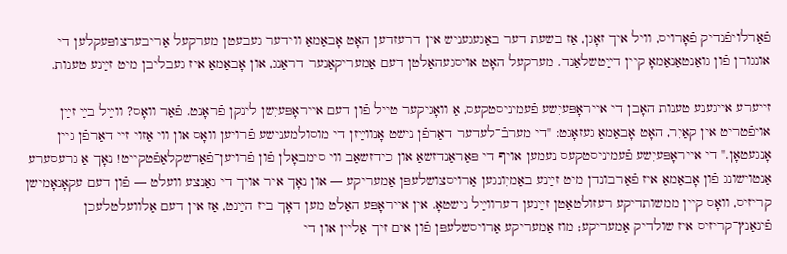פֿאַרלויפֿנדיק פֿאָרויס, וויל איך זאָגן, אַז בשעת דער באַגעגעניש אין דרעזדען האָט אָבאַמאַ ווידער געבעטן מערקעל אַריבערצופּעקלען די אונגורן פֿון גואַנטאַנאַמאָ קיין דײַטשלאַנד. מערקעל האָט אויסגעהאַלטן דעם אַמעריקאַנער דראַנג, און אָבאַמאַ איז געבליבן מיט זײַנע טענות.

זייערע אייגענע טענות האָבן די אייראָפּעיִשע פֿעמיניסטקעס, אַ וואָגיקער טייל פֿון דעם אייראָפּעיִשן לינקן פֿראָנט. פֿאַר וואָס? ווײַל בײַ זײַן אויפֿטריט אין קאַיִר, האָט אָבאַמאַ געזאָגט: "די מערבֿ־לעדער דאַרפֿן נישט אָנווײַזן די מוסולמענישע פֿרויען וואָס און ווי אַזוי זיי דאַרפֿן גיין אָנגעטאָן." די אייראָפּעיִשע פֿעמיניסטקעס נעמען אויף די פּאַראַנדזשאַ און כידזשאַב ווי סימבאָלן פֿון פֿרויען־פֿאַרשקלאַפֿטקייט! נאָך אַ גרעסערע אַנטוישונג פֿון אָבאַמאַ איז פֿאַרבונדן מיט זײַנע באַמיִונגען אַרויסצושלעפּן אַמעריקע — און נאָך איר אויך די גאַנצע וועלט — פֿון דעם עקאָנאָמישן קריזיס, וואָס קיין ממשותדיקע רעזולטאַטן זײַנען דערווײַל נישטאָ. אין אייראָפּע האַלט מען דאָך ביז הײַנט, אַז אין דעם אַלוועלטלעכן פֿינאַנץ־קריזיס איז שולדיק אַמעריקע; מוז אַמעריקע אַרויסשלעפּן פֿון אים זיך אַליין און די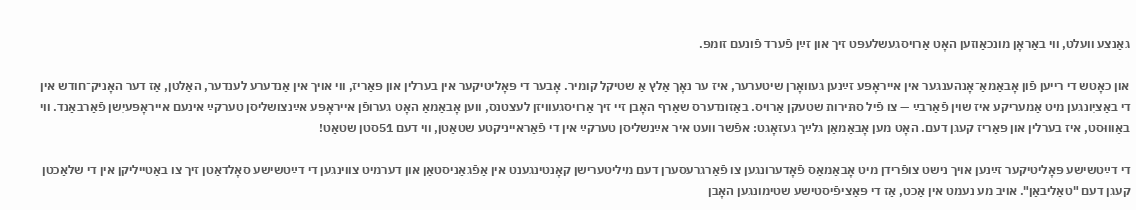גאַנצע וועלט, ווי באַראָן מונכאַוזען האָט אַרויסגעשלעפּט זיך און זײַן פֿערד פֿונעם זומפּ.

און כאָטש די רייען פֿון אָבאַמאַ־אָנהענגער אין אייראָפּע זײַנען געוואָרן שיטערער, איז ער נאָך אַלץ אַ שטיקל קומיר. אָבער די פּאָליטיקער אין בערלין און פּאַריז, ווי אויך אין אַנדערע לענדער, האַלטן, אַז דער האָניק־חודש אין די באַציִונגען מיט אַמעריקע איז שוין פֿאַרבײַ — צו פֿיל סתּירות שטעקן אַרויס. באַזונדערס שאַרף האָבן זיי זיך אַרויסגעוויזן לעצטנס, ווען אָבאַמאַ האָט גערופֿן אייראָפּע אײַנצושליסן טערקײַ אינעם אייראָפּעיִשן פֿאַרבאַנד. ווי באַוווּסט, איז בערלין און פּאַריז קעגן דעם. האָט מען אָבאַמאַן גלײַך געזאָגט: אפֿשר וועט איר אײַנשליסן טערקײַ אין די פֿאַראייניקטע שטאַטן, ווי דעם 51סטן שטאַט!

די דײַטשישע פּאָליטיקער זײַנען אויך נישט צופֿרידן מיט אָבאַמאַס פֿאָדערונגען צו פֿאַרגרעסערן דעם מיליטערישן קאָנטינגענט אין אַפֿגאַניסטאַן און דערמיט צווינגען די דײַטשישע סאָלדאַטן זיך צו באַטייליקן אין די שלאַכטן קעגן דעם "טאַליבאַן". אויב מע נעמט אין אַכט, אַז די פּאַציפֿיסטישע שטימונגען האָבן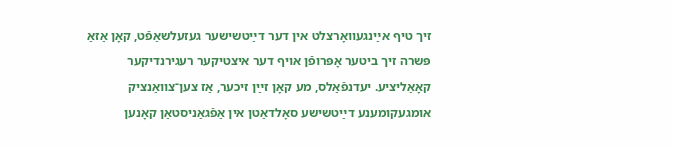זיך טיף אײַנגעוואָרצלט אין דער דײַטשישער געזעלשאַפֿט, קאָן אַזאַ פּשרה זיך ביטער אָפּרופֿן אויף דער איצטיקער רעגירנדיקער קאָאַליציע. יעדנפֿאַלס, מע קאָן זײַן זיכער, אַז צען־צוואַנציק אומגעקומענע דײַטשישע סאָלדאַטן אין אַפֿגאַניסטאַן קאָנען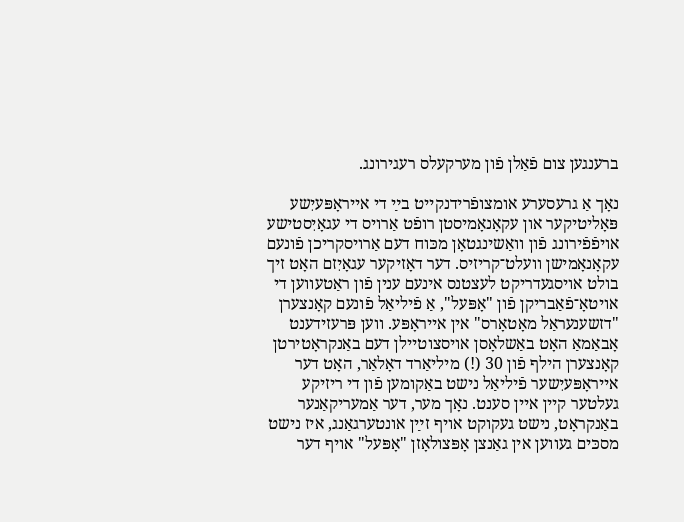ברענגען צום פֿאַלן פֿון מערקעלס רעגירונג.

נאָך אַ גרעסערע אומצופֿרידנקייט בײַ די אייראָפּעיִשע פּאָליטיקער און עקאָנאָמיסטן רופֿט אַרויס די עגאָיִסטישע אויפֿפֿירונג פֿון וואַשינגטאָן מכּוח דעם אַרויסקריכן פֿונעם עקאָנאָמישן וועלט־קריזיס. דער דאָזיקער עגאָיִזם האָט זיך בולט אויסגעדריקט לעצטנס אינעם ענין פֿון ראַטעווען די אויטאָ־פֿאַבריקן פֿון "אָפּעל", אַ פֿיליאַל פֿונעם קאָנצערן "דזשענעראַל מאָטאָרס" אין אייראָפּע. ווען פּרעזידענט אָבאַמאַ האָט באַשלאָסן אויסצוטיילן דעם באַנקראָטירטן קאָנצערן הילף פֿון 30 (!) מיליאַרד דאָלאַר, האָט דער אייראָפּעיִשער פֿיליאַל נישט באַקומען פֿון די ריזיקע געלטער קיין איין סענט. נאָך מער, דער אַמעריקאַנער באַנקראָט, נישט געקוקט אויף זײַן אונטערגאַנג, איז נישט מסכּים געווען אין גאַנצן אָפּצולאָזן "אָפּעל" אויף דער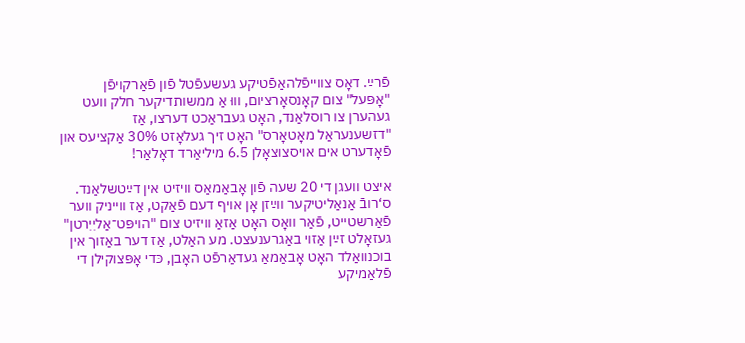פֿרײַ. דאָס צווייפֿלהאַפֿטיקע געשעפֿטל פֿון פֿאַרקויפֿן "אָפּעל" צום קאָנסאָרציום, וווּ אַ ממשותדיקער חלק וועט געהערן צו רוסלאַנד, האָט געבראַכט דערצו, אַז "דזשענעראַל מאָטאָרס" האָט זיך געלאָזט 30% אַקציעס און פֿאָדערט אים אויסצוצאָלן 6.5 מיליאַרד דאָלאַר!

איצט וועגן די 20 שעה פֿון אָבאַמאַס וויזיט אין דײַטשלאַנד. ס‘רובֿ אַנאַליטיקער ווײַזן אָן אויף דעם פֿאַקט, אַז ווייניק ווער פֿאַרשטייט, פֿאַר וואָס האָט אַזאַ וויזיט צום "הויפּט־אַליִיִרטן" געזאָלט זײַן אַזוי באַגרענעצט. מע האַלט, אַז דער באַזוך אין בוכנוואַלד האָט אָבאַמאַ געדאַרפֿט האָבן, כּדי אָפּצוקילן די פֿלאַמיקע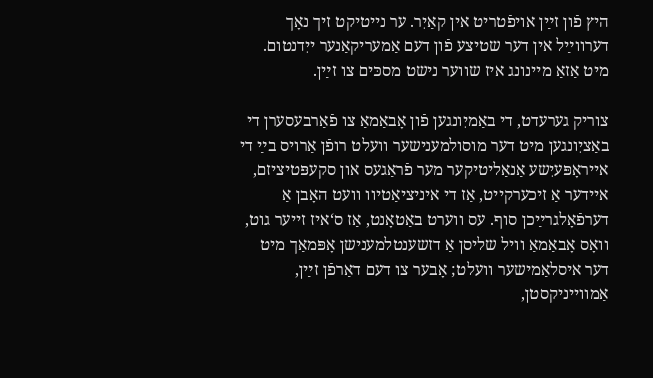היץ פֿון זײַן אויפֿטריט אין קאַיִר. ער נייטיקט זיך נאָך דערווײַל אין דער שטיצע פֿון דעם אַמעריקאַנער ייִדנטום. מיט אַזאַ מיינונג איז שווער נישט מסכּים צו זײַן.

צוריק גערעדט, די באַמיִונגען פֿון אָבאַמאַ צו פֿאַרבעסערן די באַציִונגען מיט דער מוסולמענישער וועלט רופֿן אַרויס בײַ די אייראָפּעיִשע אַנאַליטיקער מער פֿראַגעס און סקעפּטיציזם, איידער אַ זיכערקייט, אַז די איניציאַטיוו וועט האָבן אַ דערפֿאָלגרײַכן סוף. עס ווערט באַטאָנט, אַז ס‘איז זייער גוט, וואָס אָבאַמאַ וויל שליסן אַ דזשענטלמענישן אָפּמאַך מיט דער איסלאַמישער וועלט; אָבער צו דעם דאַרפֿן זײַן, אַמווייניקסטן,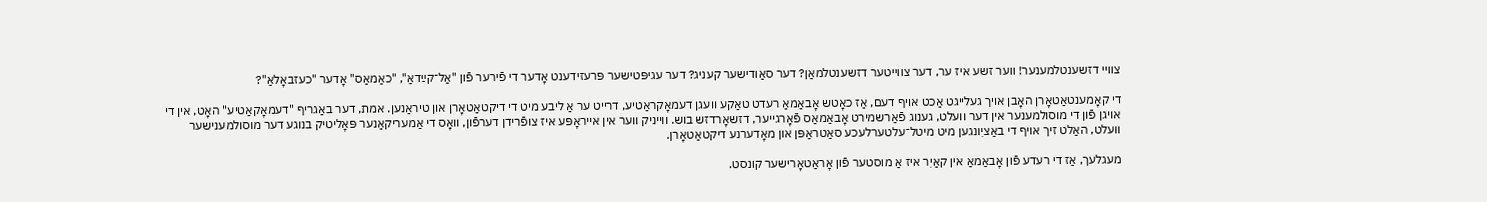צוויי דזשענטלמענער! ווער זשע איז ער, דער צווייטער דזשענטלמאַן? דער סאַודישער קעניג? דער עגיפּטישער פּרעזידענט אָדער די פֿירער פֿון "אַל־קײַדאַ", "כאַמאַס" אָדער "כעזבאָלאַ"?

די קאָמענטאַטאָרן האָבן אויך געלייגט אַכט אויף דעם, אַז כאָטש אָבאַמאַ רעדט טאַקע וועגן דעמאָקראַטיע, דרייט ער אַ ליבע מיט די דיקטאַטאָרן און טיראַנען. אמת, דער באַגריף "דעמאָקאַטיע" האָט, אין די אויגן פֿון די מוסולמענער אין דער וועלט, גענוג פֿאַרשמירט אָבאַמאַס פֿאָרגייער, דזשאָרדזש בוש. ווייניק ווער אין אייראָפּע איז צופֿרידן דערפֿון, וואָס די אַמעריקאַנער פּאָליטיק בנוגע דער מוסולמענישער וועלט, האַלט זיך אויף די באַציִונגען מיט מיטל־עלטערלעכע סאַטראַפּן און מאָדערנע דיקטאַטאָרן.

מעגלעך, אַז די רעדע פֿון אָבאַמאַ אין קאַיִר איז אַ מוסטער פֿון אָראַטאָרישער קונסט.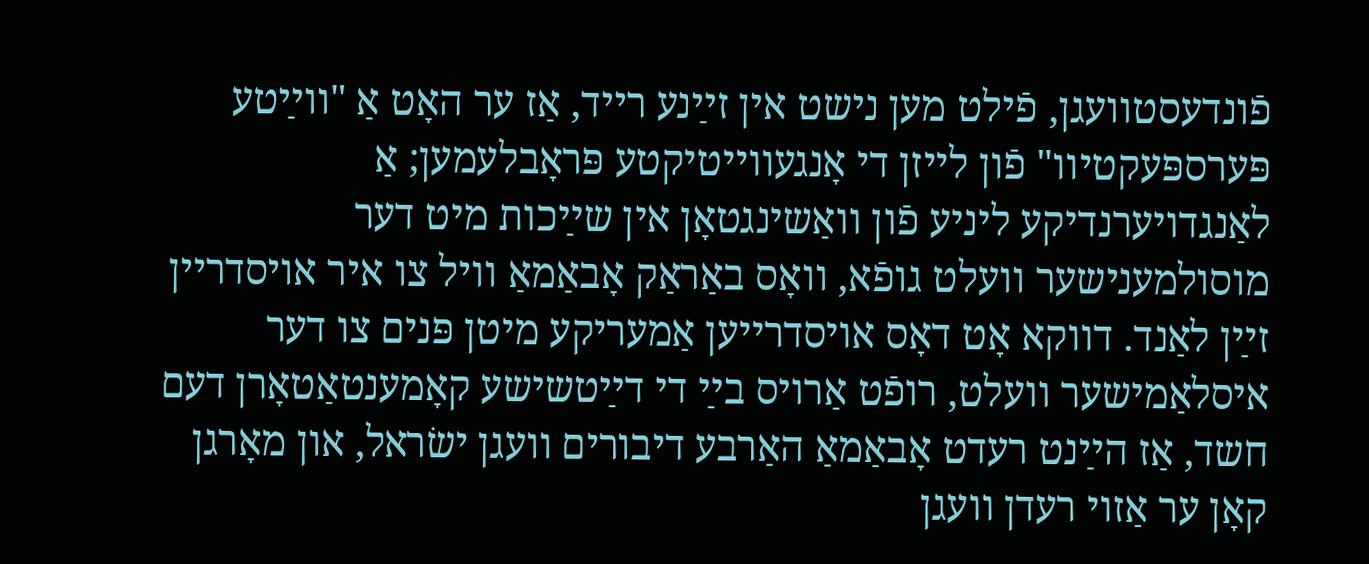פֿונדעסטוועגן, פֿילט מען נישט אין זײַנע רייד, אַז ער האָט אַ "ווײַטע פּערספּעקטיוו" פֿון לייזן די אָנגעווייטיקטע פּראָבלעמען; אַ לאַנגדויערנדיקע ליניע פֿון וואַשינגטאָן אין שײַכות מיט דער מוסולמענישער וועלט גופֿא, וואָס באַראַק אָבאַמאַ וויל צו איר אויסדריין זײַן לאַנד. דווקא אָט דאָס אויסדרייען אַמעריקע מיטן פּנים צו דער איסלאַמישער וועלט, רופֿט אַרויס בײַ די דײַטשישע קאָמענטאַטאָרן דעם חשד, אַז הײַנט רעדט אָבאַמאַ האַרבע דיבורים וועגן ישׂראל, און מאָרגן קאָן ער אַזוי רעדן וועגן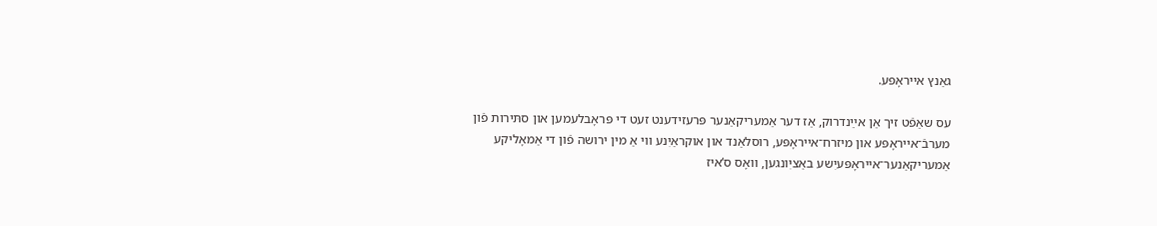גאַנץ אייראָפּע.

עס שאַפֿט זיך אַן אײַנדרוק, אַז דער אַמעריקאַנער פּרעזידענט זעט די פּראָבלעמען און סתּירות פֿון מערבֿ־אייראָפּע און מיזרח־אייראָפּע, רוסלאַנד און אוקראַיִנע ווי אַ מין ירושה פֿון די אַמאָליקע אַמעריקאַנער־אייראָפּעיִשע באַציִונגען, וואָס ס‘איז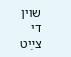שוין די צײַט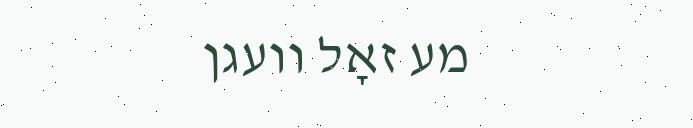מע זאָל וועגן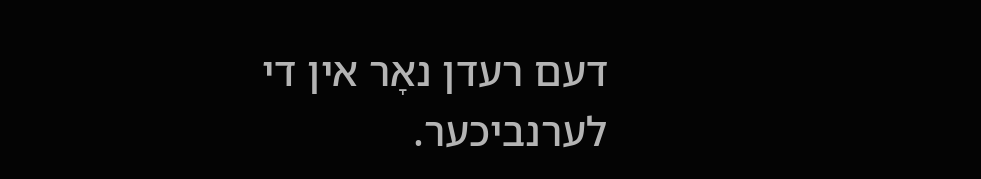דעם רעדן נאָר אין די לערנביכער.